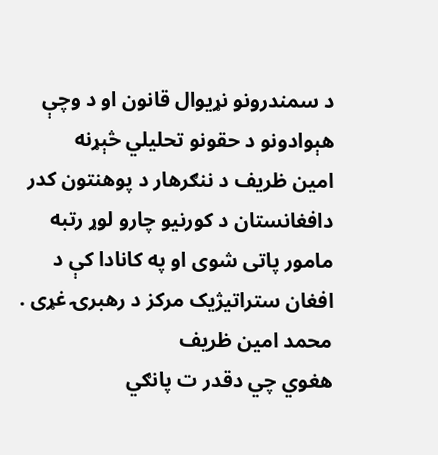د سمندرونو نړیوال قانون او د وچې هېوادونو د حقونو تحلیلي څېړنه
امین ظریف د ننګرهار د پوهنتون کدر دافغانستان د کورنیو چارو لوړ رتبه مامور پاتی شوی او په کانادا کې د افغان ستراتیژیک مرکز د رهبرۍ غړی .
محمد امین ظریف
هغوي چي دقدر ت پانګي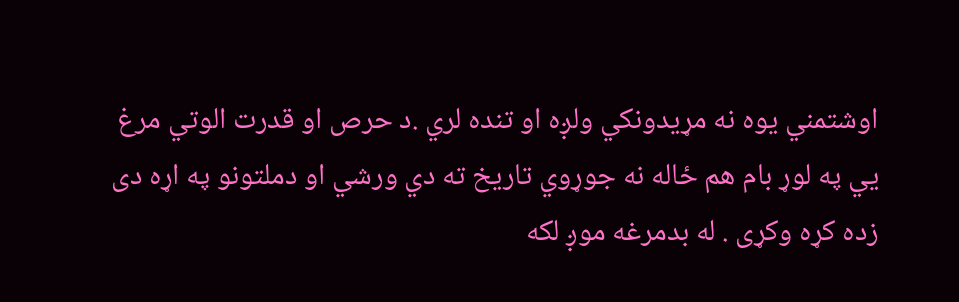اوشتمني يوه نه مړيدونکي ولږه او تنده لري .د حرص او قدرت الوتي مرغ يي په لوړ بام هم ځاله نه جوړوي تاريخ ته دي ورشي او دملتونو په اړه دی زده کړه وکړی . له بدمرغه موږ لکه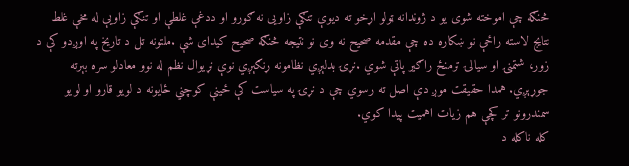څنګه چې اموخته شوی یو د ژوندانه ټولو اړخو ته دیوې تنګې زاویی نه ګورو او ددغې غلطې او تنګې زاویې له مخې غلط نتایج لاسته راځې نو ښکاره ده چې مقدمه صحیح نه وی نو نتیجه څنګه صحیح کیدای شې .ملتونه تل د تاریخ په اوږدو کې د زور، شتمنۍ او سیالۍ ترمنځ راګیر پاتې شوي .نړۍ بدلېږي نظامونه ړنګېږي نوې نړیوال نظم له نوو معادلو سره بېرته جوړېږي. همدا حقیقت موږ دې اصل ته رسوي چې د نړۍ په سیاست کې ځینې کوچني ځایونه د لویو قارو او لویو سمندرونو تر کچې هم زیات اهمیت پیدا کوي.
کله ناکله د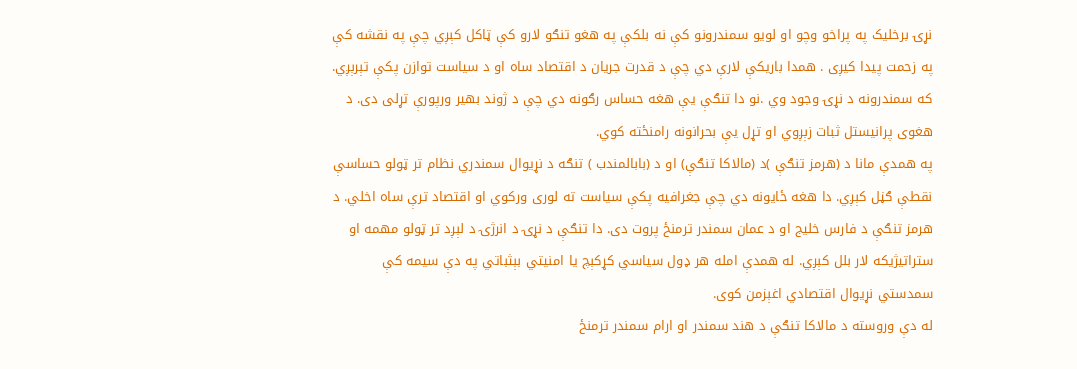نړۍ برخلیک په پراخو وچو او لویو سمندرونو کې نه بلکې په هغو تنګو لارو کې ټاکل کېږي چې په نقشه کې په زحمت پیدا کیږی . همدا باریکې لارې دي چې د قدرت جریان د اقتصاد ساه او د سیاست توازن پکې تېرېږي. که سمندرونه د نړۍ وجود وي .نو دا تنګې یې هغه حساس رګونه دي چې د ژوند بهیر ورپورې تړلی دی. د هغوی پرانیستل ثبات زېږوي او تړل یې بحرانونه رامنځته کوي.
په همدې مانا د (هرمز تنګې )د (مالاکا تنګې) او د (بابالمندب ) تنګه د نړیوال سمندري نظام تر ټولو حساسې نقطې ګڼل کېږي. دا هغه ځایونه دي چې جغرافیه پکې سیاست ته لوری ورکوي او اقتصاد ترې ساه اخلي. د هرمز تنګې د فارس خلیج او د عمان سمندر ترمنځ پروت دی. دا تنګې د نړۍ د انرژۍ د لېږد تر ټولو مهمه او ستراتیژیکه لار بلل کېږي. له همدې امله هر ډول سیاسي کړکېچ یا امنیتي بېثباتي په دې سیمه کې سمدستي نړیوال اقتصادي اغېزمن کوی.
له دې وروسته د مالاکا تنګې د هند سمندر او ارام سمندر ترمنځ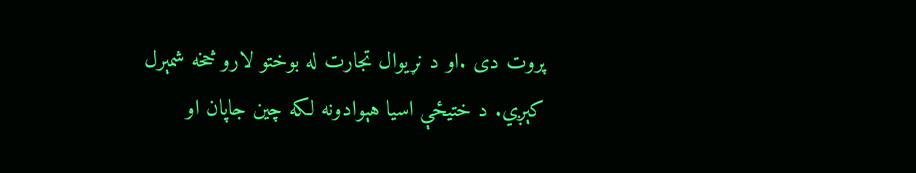پروت دی .او د نړیوال تجارت له بوختو لارو څخه شمېرل کېږي. د ختیځې اسیا هېوادونه لکه چین جاپان او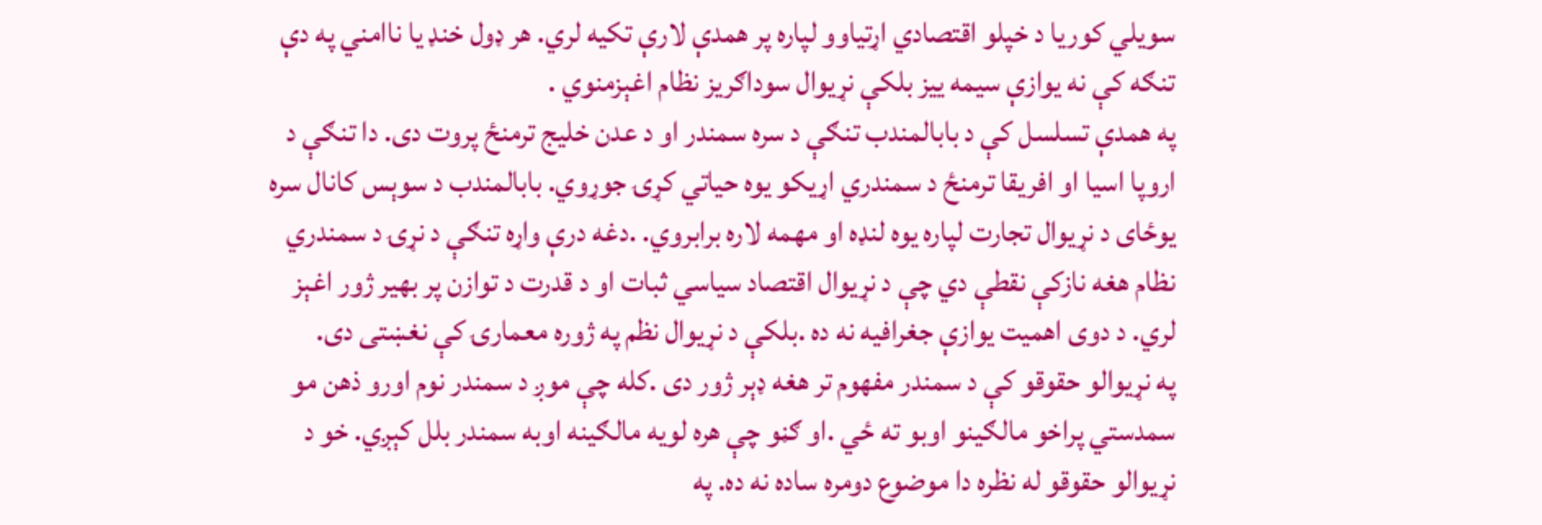سویلي کوریا د خپلو اقتصادي اړتیاوو لپاره پر همدې لارې تکیه لري. هر ډول خنډ یا ناامني په دې تنګه کې نه یوازې سیمه ییز بلکې نړیوال سوداګریز نظام اغېزمنوي .
په همدې تسلسل کې د بابالمندب تنګې د سره سمندر او د عدن خلیج ترمنځ پروت دی. دا تنګې د اروپا اسیا او افریقا ترمنځ د سمندري اړیکو یوه حیاتي کړۍ جوړوي. بابالمندب د سوېس کانال سره یوځای د نړیوال تجارت لپاره یوه لنډه او مهمه لاره برابروي. .دغه درې واړه تنګې د نړۍ د سمندري نظام هغه نازکې نقطې دي چې د نړیوال اقتصاد سیاسي ثبات او د قدرت د توازن پر بهیر ژور اغېز لري. د دوی اهمیت یوازې جغرافیه نه ده .بلکې د نړیوال نظم په ژوره معمارۍ کې نغښتی دی.
په نړیوالو حقوقو کې د سمندر مفهوم تر هغه ډېر ژور دی .کله چې موږ د سمندر نوم اورو ذهن مو سمدستي پراخو مالګینو اوبو ته ځي .او ګڼو چې هره لویه مالګینه اوبه سمندر بلل کېږي. خو د نړیوالو حقوقو له نظره دا موضوع دومره ساده نه ده. په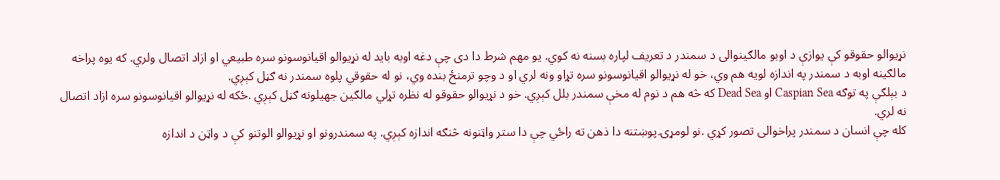نړیوالو حقوقو کې یوازې د اوبو مالګینوالی د سمندر د تعریف لپاره بسنه نه کوي. یو مهم شرط دا دی چې دغه اوبه باید له نړیوالو اقیانوسونو سره طبیعي او ازاد اتصال ولري. که یوه پراخه مالګینه اوبه د سمندر په اندازه لویه هم وي، خو له نړیوالو اقیانوسونو سره تړاو ونه لري او د وچو ترمنځ بنده وي، نو له حقوقي پلوه سمندر نه ګڼل کېږي.
د بېلګې په توګه Caspian Sea او Dead Sea که څه هم د نوم له مخې سمندر بلل کېږي. خو د نړیوالو حقوقو له نظره تړلي مالګین جهیلونه ګڼل کېږي .ځکه له نړیوالو اقیانوسونو سره ازاد اتصال نه لري.
کله چې انسان د سمندر پراخوالی تصور کړي .نو لومړۍ پوښتنه دا ذهن ته راځي چې دا ستر واټنونه څنګه اندازه کېږي. په سمندرونو او نړیوالو الوتنو کې د واټن د اندازه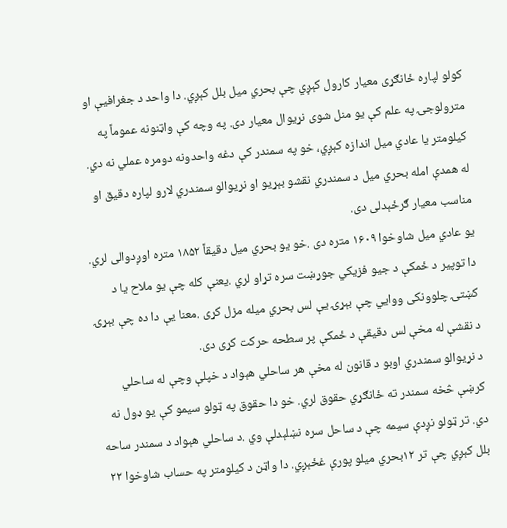کولو لپاره ځانګړی معیار کارول کېږي چې بحري میل بلل کېږي. دا واحد د جغرافیې او مترولوجۍ په علم کې یو منل شوی نړیوال معیار دی. په وچه کې واټنونه عموماً په کیلومتر یا عادي میل اندازه کېږي، خو په سمندر کې دغه واحدونه دومره عملي نه دي. له همدې امله بحري میل د سمندري نقشو بېړیو او نړیوالو سمندري لارو لپاره دقیق او مناسب معیار ګرځېدلی دی.
یو عادي میل شاوخوا ۱۶۰۹ متره دی .خو یو بحري میل دقیقاً ۱۸۵۲ متره اوږدوالی لري. دا توپیر د ځمکې د جیو فزیکي جوړښت سره تړاو لري .یعنې کله چې یو ملاح یا د کښتۍ چلوونکی ووایي چې بېړۍ یې لس بحري میله مزل کړی .معنا یې دا ده چې بېړۍ د نقشې له مخې لس دقیقې د ځمکې پر سطحه حرکت کړی دی.
د نړیوالو سمندري اوبو د قانون له مخې هر ساحلي هېواد د خپلې وچې له ساحلي کرښې څخه سمندر ته ځانګړي حقوق لري. خو دا حقوق په ټولو سیمو کې یو ډول نه دي. تر ټولو نږدې سیمه چې د ساحل سره نښلېدلې وي .د ساحلي هېواد د سمندر ساحه بلل کېږي چې تر ۱۲بحري میلو پورې غځېږي. دا واټن د کیلومتر په حساب شاوخوا ۲۲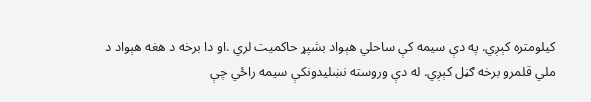کیلومتره کېږي. په دې سیمه کې ساحلي هېواد بشپړ حاکمیت لري .او دا برخه د هغه هېواد د ملي قلمرو برخه ګڼل کېږي. له دې وروسته نښلیدونکې سیمه راځي چې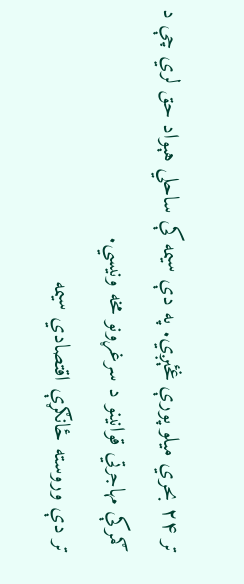تر ۲۴ بحري میلو پورې غځېږي. په دې سیمه کې ساحلي هېواد حق لري چې د ګمرکې مهاجرتي قوانینو د سرغړونو مخه ونیسي.
تر دې وروسته ځانګړې اقتصادي سیمه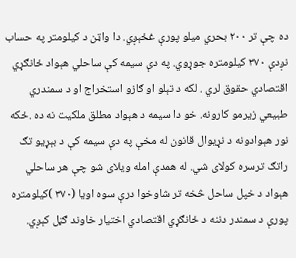ده چې تر ۲۰۰ بحري میلو پورې غځېږي. دا واټن د کیلومتر په حساب نږدې ۳۷۰ کیلومتره جوړوي. په دې سیمه کې ساحلي هېواد ځانګړي اقتصادي حقوق لري . لکه د تېلو او ګازو استخراج او د سمندري طبیعي زیرمو کارونه. خو دا سیمه د هېواد مطلق ملکیت نه ده .ځکه نور هېوادونه د نړیوال قانون له مخې په دې سیمه کې د بېړیو تګ راتګ ترسره کولای شي. له همدې امله ویلای شو چې هر ساحلي هېواد د خپل ساحل څخه تر شاوخوا درې سوه اویا (۳۷۰ )کیلومتره پورې د سمندر دننه د ځانګړي اقتصادي اختیار خاوند ګڼل کېږي.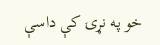خو په نړۍ کې داسې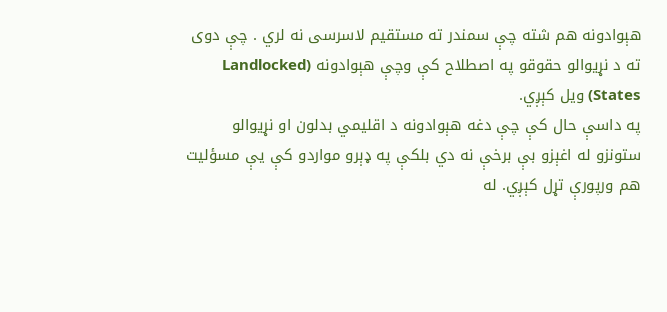هېوادونه هم شته چې سمندر ته مستقیم لاسرسی نه لري . چې دوی ته د نړیوالو حقوقو په اصطلاح کې وچې هېوادونه (Landlocked States) ویل کېږي.
په داسې حال کې چې دغه هېوادونه د اقلیمي بدلون او نړیوالو ستونزو له اغېزو بې برخې نه دي بلکې په ډېرو مواردو کې یې مسؤلیت هم ورپورې تړل کېږي. له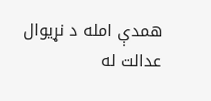همدې امله د نړیوال عدالت له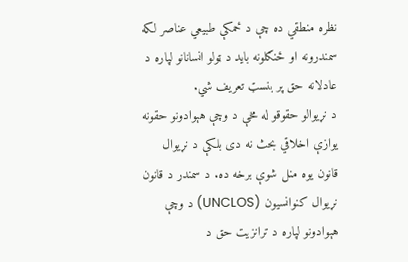نظره منطقي ده چې د ځمکې طبیعي عناصر لکه سمندرونه او ځنګلونه باید د ټولو انسانانو لپاره د عادلانه حق پر بنسټ تعریف شي.
د نړیوالو حقوقو له مخې د وچې هېوادونو حقونه یوازې اخلاقي بحث نه دی بلکې د نړیوال قانون یوه منل شوې برخه ده. د سمندر د قانون نړیوال کنوانسیون (UNCLOS) د وچې هېوادونو لپاره د ترانزیت حق د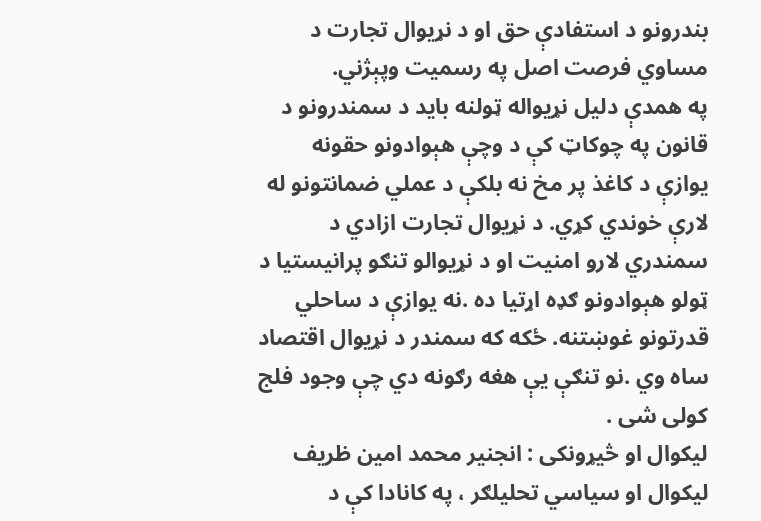بندرونو د استفادې حق او د نړیوال تجارت د مساوي فرصت اصل په رسمیت وپېژني.
په همدې دلیل نړیواله ټولنه باید د سمندرونو د قانون په چوکاټ کې د وچې هېوادونو حقونه یوازې د کاغذ پر مخ نه بلکې د عملي ضمانتونو له لارې خوندي کړي. د نړیوال تجارت ازادي د سمندري لارو امنیت او د نړیوالو تنګو پرانیستیا د ټولو هېوادونو ګډه اړتیا ده .نه یوازې د ساحلي قدرتونو غوښتنه. ځکه که سمندر د نړیوال اقتصاد ساه وي .نو تنګې یې هغه رګونه دي چې وجود فلج کولی شی .
لیکوال او څیړونکی : انجنیر محمد امین ظریف لیکوال او سیاسي تحلیلګر ، په کانادا کې د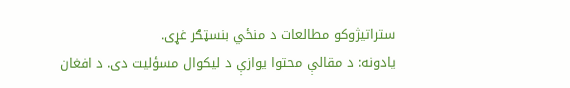ستراتیژوکو مطالعات د منځي بنسټګر غړی.
یادونه: د مقالې محتوا یوازې د لیکوال مسؤلیت دی. د افغان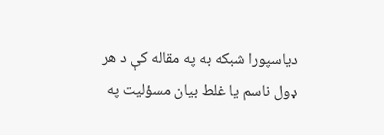دیاسپورا شبکه به په مقاله کې د هر ډول ناسم یا غلط بیان مسؤلیت په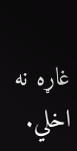غاړه نه اخلي.